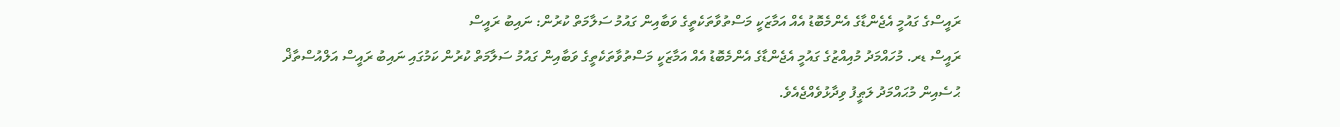ރައީސްގެ ގައުމީ އެޖެންޑާގެ އެންމެބޮޑު އެއް އަމާޒަކީ މަސްތުވާތަކެތީގެ ވަބާއިން ގައުމު ސަލާމަތް ކުރުން: ނައިބު ރައީސް
ރައީސް ޑރ. މުހައްމަދު މުއިއްޒުގެ ގައުމީ އެޖެންޑާގެ އެންމެބޮޑު އެއް އަމާޒަކީ މަސްތުވާތަކެތީގެ ވަބާއިން ގައުމު ސަލާމަތް ކުރުން ކަމުގައި ނައިބު ރައީސް އަލްއުސްތާޛް ޙުސެއިން މުޙައްމަދު ލަޠީފު ވިދާޅުވެއްޖެއެވެ.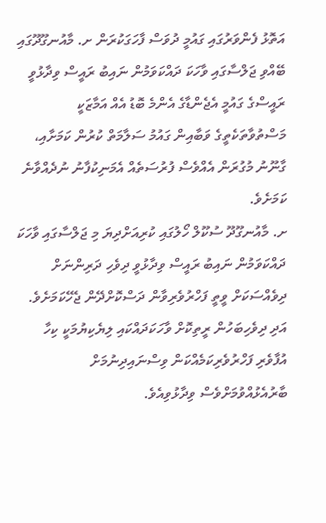އަތޮޅު ފެންވަރުގައި ގައުމީ ދުވަސް ފާހަގަކުރަން ށ. މާއުނގޫދޫގައި ބޭއްވި ޖަލްސާގައި ވާހަކަ ދައްކަވަމުން ނައިބު ރައީސް ވިދާޅުވީ ރައީސްގެ ގައުމީ އެޖެންޑާގެ އެންމެ ބޮޑު އެއް އަމާޒަކީ މަސްތުވާތަކެތީގެ ވަބާއިން ގައުމު ސަލާމަތް ކުރުން ކަމަށާއި، ގާނޫނު މުގުރަން އެއްވެސް ފުރުސަތެއް އެމަނިކުފާނު ނުދެއްވާނެ ކަމަށެވެ.
ށ. މާއުނގޫދޫ ސުކޫލް ހޯލުގައި ކުރިއަށްދިޔަ މި ޖަލްސާގައި ވާހަކަ ދައްކަވަމުން ނައިބު ރައީސް ވިދާޅުވީ ދިވެހި ދަރިންނަށް ދިވެއްސަކަށް ވީތީ ފަހްރުވެރިވާން ދަސްކޮށްދޭން ޖެހޭކަމަށެވެ. އަދި ދިވެހިބަހުން ރީތިކޮށް ވާހަކަދައްކައި ލިޔެކިޔުމަކީ ކިހާ އުފާވެރި ފަހްރުވެރިކަމެއްކަން ވިސްނައިދިނުމަށް ބާރުއެޅުއްވުމަށްވެސް ވިދާޅުވިއެވެ.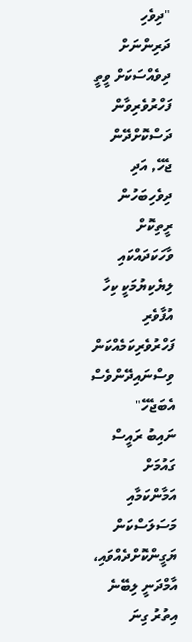"ދިވެހި ދަރިންނަށް ދިވެއްސަކަށް ވީތީ ފަހްރުވެރިވާން ދަސްކޮށްދޭން ޖެހޭ, އަދި ދިވެހިބަހުން ރީތިކޮށް ވާހަކަދައްކައި ލިޔެކިޔުމަކީ ކިހާ އުފާވެރި ފަހްރުވެރިކަމެއްކަން ވިސްނައިދޭންވެސް އެބަޖެހޭ"
ނައިބު ރައީސް
ގައުމަށް އަމާންކަމާއި މަސަލަސްކަން ޔަގީންކޮށްދެއްވައި، އާމްދަނީ ލިބޭނެ އިތުރު ގިނަ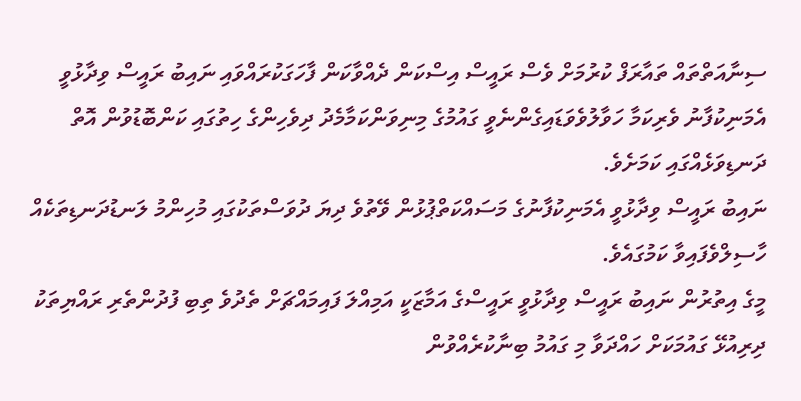ސިނާއަތްތައް ތައާރަފް ކުރުމަށް ވެސް ރައީސް އިސްކަން ދެއްވާކަން ފާހަގަކުރައްވައި ނައިބު ރައީސް ވިދާޅުވީ އެމަނިކުފާނު ވެރިކަމާ ހަވާލުވެވަޑައިގެންނެވީ ގައުމުގެ މިނިވަންކަމާމެދު ދިވެހިންގެ ހިތުގައި ކަންބޮޑުވުން އޮތް ދަނޑިވަޅެއްގައި ކަމަށެވެ.
ނައިބު ރައީސް ވިދާޅުވީ އެމަނިކުފާނުގެ މަސައްކަތްޕުޅުން ވޭތުވެ ދިޔަ ދުވަސްތަކުގައި މުހިންމު ލަނޑުދަނޑިތަކެއް ހާސިލްވެފައިވާ ކަމުގައެވެ.
މީގެ އިތުރުން ނައިބު ރައީސް ވިދާޅުވީ ރައީސްގެ އަމާޒަކީ އަމިއްލަ ފައިމައްޗަށް ތެދުވެ ތިބި ފުދުންތެރި ރައްޔިތަކު ދިރިއުޅޭ ގައުމަކަށް ހައްދަވާ މި ގައުމު ބިނާކުރެއްވުން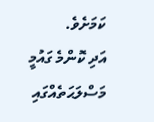ކަމަށެވެ.
އަދި ކޮންމެ ގައުމީ މަސްލަޙަތެއްގައި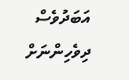އަބަދުވެސް ދިވެހިންނަށް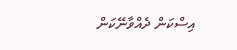އިސްކަން ދެއްވާނޭކަން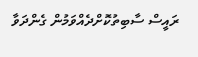ރައީސް ސާބިތުކޮށްދެއްވަމުން ގެންދަވާ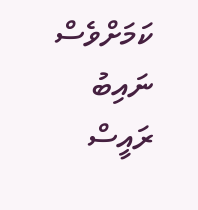ކަމަށްވެސް ނައިބު ރައީސް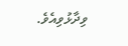ވިދާޅުވިއެވެ.